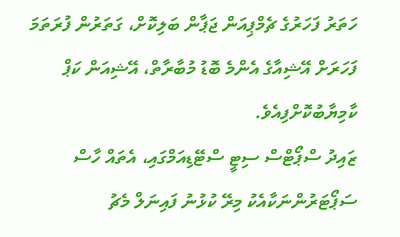ހަތަރު ފަހަރުގެ ޗެމްޕިއަން ޖަޕާން ބަލިކޮށް، ގަތަރުން ފުރަތަމަ ފަހަރަށް އޭޝިއާގެ އެންމެ ބޮޑު މުބާރާތް، އޭޝިއަން ކަޕް ކާމިޔާބުކޮށްފިއެވެ.
ޒައިދު ސްޕޯޓްސް ސިޓީ ސްޓޭޑިއަމްގައި، އެތައް ހާސް ސަޕޯޓަރުންނަކާއެކު މިރޭ ކުޅުނު ފައިނަލް މެޗު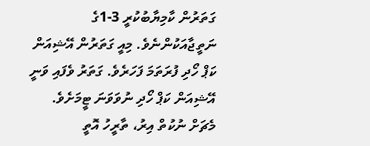ގަތަރުން ކާމިޔާބުކުރީ 3-1ގެ ނަތީޖާއަކުންނެވެ. މިއީ ގަތަރުން އޭޝިއަން ކަޕް ހޯދި ފުރަތަމަ ފަހަރެވެ. ގަތަރު ވެފައި ވަނީ އޭޝިއަން ކަޕް ހޯދި ނުވަވަނަ ޓީމަށެވެ.
މެޗަށް ނުކުތް އިރު، ތާރީހު އޮތީ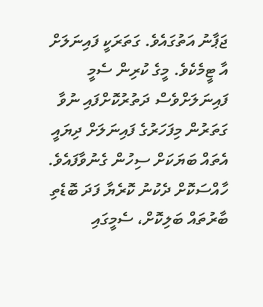ޖަޕާނު އަތުގައެވެ. ގަތަރަކީ ފައިނަލަށް އާ ޓީމެކެވެ. މީގެ ކުރިން ސެމީ ފައިނަލަށްވެސް ދަތުރުކޮށްފައި ނުވާ ގަތަރުން މިފަހަރުގެ ފައިނަލަށް ދިޔައީ އެތައް ބަޔަކަށް ސިހުން ގެނުވާފައެވެ. ހާއްސަކޮށް ދެކުނު ކޮރެޔާ ފަދަ ބޮޑެތި ބާރުތައް ބަލިކޮށް، ސެމީގައި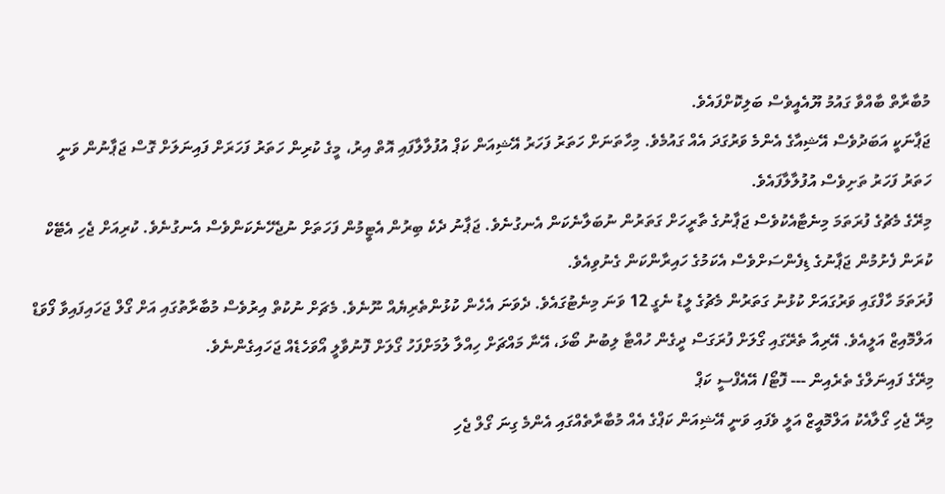މުބާރާތް ބާއްވާ ގައުމު ޔޫއެއީވެސް ބަލިކޮށްފައެވެ.
ޖަޕާނަކީ އަބަދުވެސް އޭޝިއާގެ އެންމެ ވަރުގަދަ އެއް ގައުމެވެ. މިހާތަނަށް ހަތަރު ފަހަރު އޭޝިއަން ކަޕް އުފުލާލާފައި އޮތް އިރު، މީގެ ކުރިން ހަތަރު ފަހަރަށް ފައިނަލަށް ގޮސް ޖަޕާނުން ވަނީ ހަތަރު ފަހަރު ތަށިވެސް އުފުލާލާފައެވެ.
މިރޭގެ މެޗުގެ ފުރަތަމަ މިނެޓާއެކުވެސް ޖަޕާނުގެ ތާރީހަށް ގަތަރުން ނުބަލާނެކަން އެނގުނެވެ. ޖަޕާނު ދެކެ ބިރުން އެޓީމުން ފަހަތަށް ނުޖެހޭނެކަންވެސް އެނގުނެވެ. ކުރިއަށް ޖެހި އެޓޭކް ކުރަން ފެށުމުން ޖަޕާނުގެ ޑިފެންސަށްވެސް އެކަމުގެ ހައިރާންކަން ގެނުވިއެވެ.
ފުރަތަމަ ހާފްގައި ވަރުގައަށް ކުޅުނު ގަތަރުން މެޗުގެ ލީޑު ނެގީ 12 ވަނަ މިނެޓުގައެވެ. ދެވަނަ އެހެން ކުޅުންތެރިޔެއް ނޫނެވެ. މެޗަށް ނުކުތް އިރުވެސް މުބާރާތުގައި އަށް ގޯލް ޖަހައިފައިވާ ފޯވަޑް އަލްމޮއިޒް އަލީއެވެ. އޭރިއާ ތެރޭގައި ގޯލަށް ފުރަގަސް ދީގެން ހުއްޓާ ލިބުނު ބޯޅަ، އޭނާ މައްޗަށް ހިއްލާ ލުމަށްފަހު ގޯލަށް ފޮނުވާލީ އޯވަހެޑެއް ޖަހައިގެންނެވެ.
މިރޭގެ ފައިނަލްގެ ތެރެއިން --- ފޮޓޯ/ އޭއެފްސީ ކަޕް
މިރޭ ޖެހި ގޯލާއެކު އަލްމޮއީޒް އަލީ ވެފައި ވަނީ އޭޝިއަން ކަޕްގެ އެއް މުބާރާތެއްގައި އެންމެ ގިނަ ގޯލް ޖެހި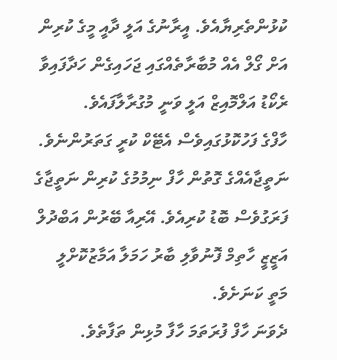ކުޅުންތެރިޔާއެވެ. އީރާނުގެ އަލީ ދާއީ މީގެ ކުރިން އަށް ގޯލް އެއް މުބާރާތެއްގައި ޖަހައިގެން ހަދާފައިވާ ރެކޯޑު އަލްމޮއިޒް އަލީ ވަނީ މުގުރާލާފައެވެ.
ހާފްގެ ފަހުކޮޅުގައިވެސް އެޓޭކް ކުރީ ގަތަރުންނެވެ. ނަތީޖާއެއްގެ ގޮތުން ހާފް ނިމުމުގެ ކުރިން ނަތީޖާގެ ފަރަގުވެސް ބޮޑު ކުރިއެވެ. އޭރިއާ ބޭރުން އަބްދުލް އަޒީޒީ ހާތިމް ފޮނުވާލި ބާރު ހަމަލާ އަމާޒުކޮށްލީ މަތީ ކަނަށެވެ.
ދެވަނަ ހާފް ފުރަތަމަ ހާފާ މުޅިން ތަފާތެވެ.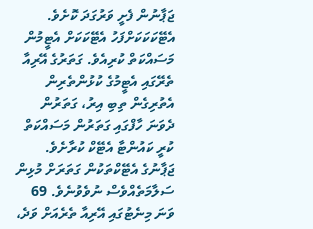ޖަޕާނުން ފެށީ ވަރުގަދަ ކޮށެވެ. އެޓޭކަކަކަށްފަހު އެޓޭކަކަށް އެޓީމުން މަސައްކަތް ކުރިއެވެ. ގަތަރުގެ އޭރިއާ ތެރޭގައި އެޓީމުގެ ކުޅުންތެރިން އެތުރިގެން ތިބި އިރު، ގަތަރުން ދެވަނަ ހާފްގައި ގަތަރުން މަސައްކަތް ކުރީ ކައުންޓާ އެޓޭކް ކުރާށެވެ.
ޖަޕާނުގެ އެޓޭކްތަކުން ގަތަރަށް މުޅިން ސަލާމަތެއްވެސް ނުވެވުނެވެ. 69 ވަނަ މިނެޓުގައި އޭރިއާ ތެރެއަށް ވަދެ،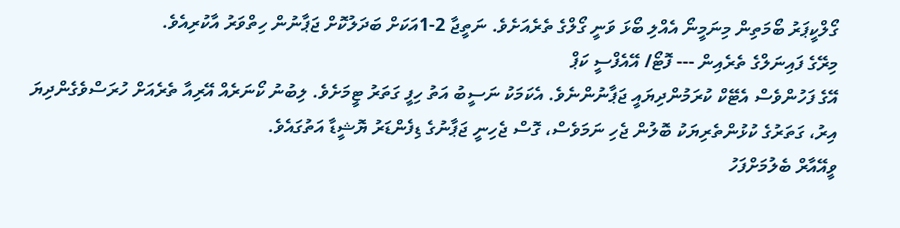ގޯލްކީޕަރު ބޯމަތިން މިނަމީނޯ އެއްލި ބޯޅަ ވަނީ ގޯލްގެ ތެރެއަށެވެ. ނަތީޖާ 2-1އަކަށް ބަދަލުކޮށް ޖަޕާނުން ހިތްވަރު އާކުރިއެވެ.
މިރޭގެ ފައިނަލްގެ ތެރެއިން --- ފޮޓޯ/ އޭއެފްސީ ކަޕް
އޭގެ ފަހުންވެސް އެޓޭކް ކުރަމުންދިޔައީ ޖަޕާނުންނެވެ. އެކަމަކު ނަސީބު އަތު ހިފީ ގަތަރު ޓީމަށެވެ. ލިބުނު ކޯނަރެއް އޭރިއާ ތެރެއަށް ހުރަސްވެގެންދިޔަ އިރު، ގަތަރުގެ ކުޅުންތެރިޔަކު ބޮލުން ޖެހި ނަމަވެސް، ގޮސް ޖެހިނީ ޖަޕާނުގެ ޑިފެންޑަރު ޔޮޝީޑާ އަތުގައެވެ.
ވީއޭއާރް ބެލުމަށްފަހު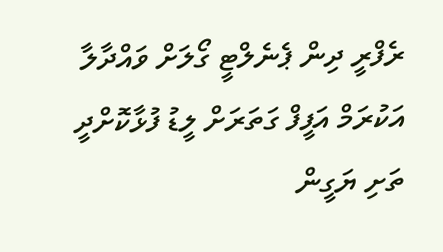ރެފްރީ ދިން ޕެނެލްޓީ ގޯލަށް ވައްދާލާ އަކުރަމް އަފީފް ގަތަރަށް ލީޑު ފުޅާކޮށްދީ ތަށި ޔަގީން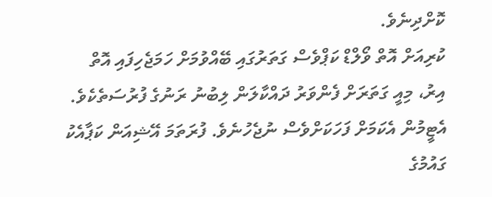ކޮށްދިނެވެ.
ކުރިއަށް އޮތް ވޯލްޑް ކަޕްވެސް ގަތަރުގައި ބޭއްވުމަށް ހަމަޖެހިފައި އޮތް އިރު، މިއީ ގަތަރަށް ފެންވަރު ދައްކާލަން ލިބުނު ރަނުގެ ފުރުސަތެކެވެ. އެޓީމުން އެކަމަށް ފަހަކަށްވެސް ނުޖެހުނެވެ. ފުރަތަމަ އޭޝިއަން ކަޕާއެކު ގައުމުގެ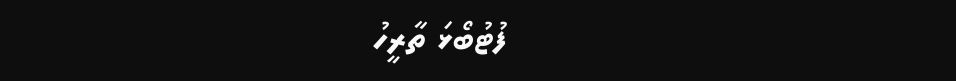ފުޓުބޯޅަ ތާރީހު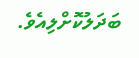ބަދަލުކޮށްލިއެވެ.